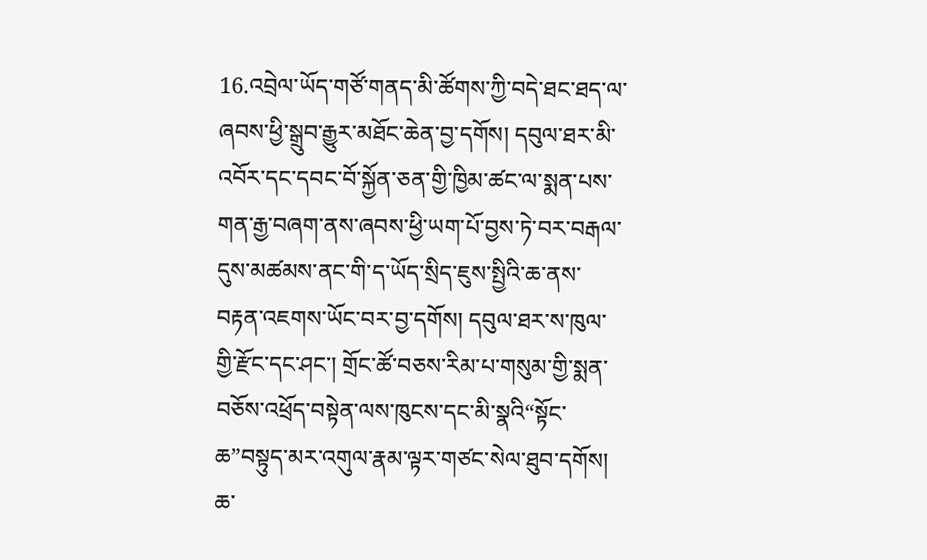16.འབྲེལ་ཡོད་གཙོ་གནད་མི་ཚོགས་ཀྱི་བདེ་ཐང་ཐད་ལ་ཞབས་ཕྱི་སྒྲུབ་རྒྱུར་མཐོང་ཆེན་བྱ་དགོས། དབུལ་ཐར་མི་འབོར་དང་དབང་བོ་སྐྱོན་ཅན་གྱི་ཁྱིམ་ཚང་ལ་སྨན་པས་གན་རྒྱ་བཞག་ནས་ཞབས་ཕྱི་ཡག་པོ་བྱས་ཏེ་བར་བརྒལ་དུས་མཚམས་ནང་གི་ད་ཡོད་སྲིད་ཇུས་སྤྱིའི་ཆ་ནས་བརྟན་འཇགས་ཡོང་བར་བྱ་དགོས། དབུལ་ཐར་ས་ཁུལ་གྱི་རྫོང་དང་ཤང་། གྲོང་ཚོ་བཅས་རིམ་པ་གསུམ་གྱི་སྨན་བཅོས་འཕྲོད་བསྟེན་ལས་ཁུངས་དང་མི་སྣའི“སྟོང་ཆ”བསྟུད་མར་འགུལ་རྣམ་ལྟར་གཙང་སེལ་ཐུབ་དགོས། ཆ་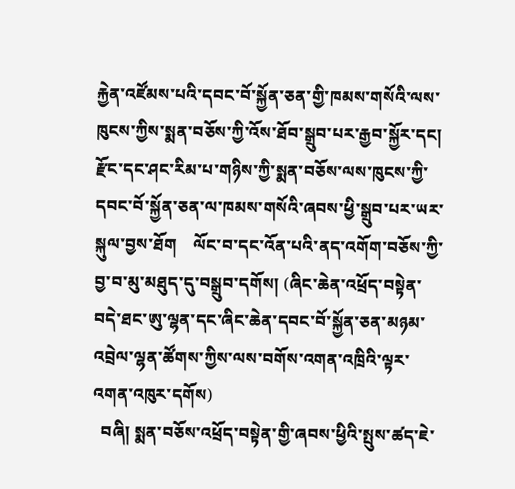རྐྱེན་འཛོམས་པའི་དབང་བོ་སྐྱོན་ཅན་གྱི་ཁམས་གསོའི་ལས་ཁུངས་ཀྱིས་སྨན་བཅོས་ཀྱི་འོས་ཐོབ་སྒྲུབ་པར་རྒྱབ་སྐྱོར་དང། རྫོང་དང་ཤང་རིམ་པ་གཉིས་ཀྱི་སྨན་བཅོས་ལས་ཁུངས་ཀྱི་དབང་བོ་སྐྱོན་ཅན་ལ་ཁམས་གསོའི་ཞབས་ཕྱི་སྒྲུབ་པར་ཡར་སྐུལ་བྱས་ཐོག    ལོང་བ་དང་འོན་པའི་ནད་འགོག་བཅོས་ཀྱི་བྱ་བ་མུ་མཐུད་དུ་བསྒྲུབ་དགོས། (ཞིང་ཆེན་འཕྲོད་བསྟེན་བདེ་ཐང་ཨུ་ལྷན་དང་ཞིང་ཆེན་དབང་བོ་སྐྱོན་ཅན་མཉམ་འབྲེལ་ལྷན་ཚོགས་ཀྱིས་ལས་བགོས་འགན་འཁྲིའི་ལྟར་འགན་འཁུར་དགོས)
  བཞི། སྨན་བཅོས་འཕྲོད་བསྟེན་གྱི་ཞབས་ཕྱིའི་སྤུས་ཚད་ཇེ་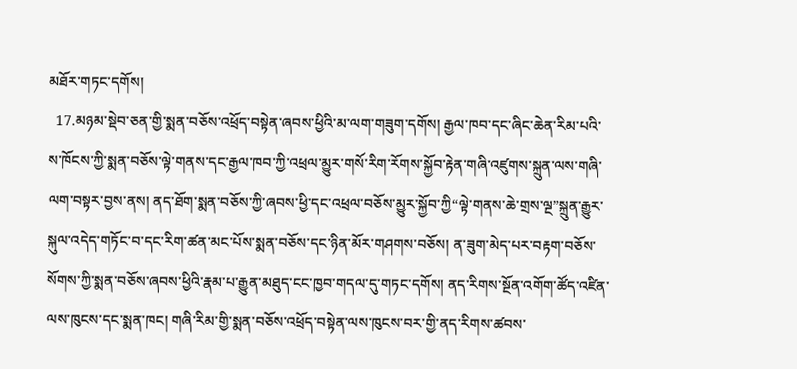མཐོར་གཏང་དགོས།
  17.མཉམ་སྡེབ་ཅན་གྱི་སྨན་བཅོས་འཕྲོད་བསྟེན་ཞབས་ཕྱིའི་མ་ལག་གཟུག་དགོས། རྒྱལ་ཁབ་དང་ཞིང་ཆེན་རིམ་པའི་ས་ཁོངས་ཀྱི་སྨན་བཅོས་ལྟེ་གནས་དང་རྒྱལ་ཁབ་ཀྱི་འཕྲལ་མྱུར་གསོ་རིག་རོགས་སྐྱོབ་རྟེན་གཞི་འཛུགས་སྐྲུན་ལས་གཞི་ལག་བསྟར་བྱས་ནས། ནད་ཐོག་སྨན་བཅོས་ཀྱི་ཞབས་ཕྱི་དང་འཕྲལ་བཅོས་མྱུར་སྐྱོབ་ཀྱི“ལྟེ་གནས་ཆེ་གྲས་ལྔ”སྐྲུན་རྒྱུར་སྐུལ་འདེད་གཏོང་བ་དང་རིག་ཚན་མང་པོས་སྨན་བཅོས་དང་ཉིན་མོར་གཤགས་བཅོས། ན་ཟུག་མེད་པར་བརྟག་བཅོས་སོགས་ཀྱི་སྨན་བཅོས་ཞབས་ཕྱིའི་རྣམ་པ་རྒྱུན་མཐུད་ངང་ཁྱབ་གདལ་དུ་གཏང་དགོས། ནད་རིགས་སྔོན་འགོག་ཚོད་འཛིན་ལས་ཁུངས་དང་སྨན་ཁང། གཞི་རིམ་གྱི་སྨན་བཅོས་འཕྲོད་བསྟེན་ལས་ཁུངས་བར་གྱི་ནད་རིགས་ཚབས་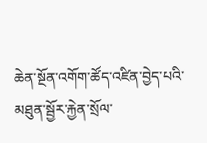ཆེན་སྔོན་འགོག་ཚོད་འཛིན་བྱེད་པའི་མཐུན་སྦྱོར་རྐྱེན་སྲོལ་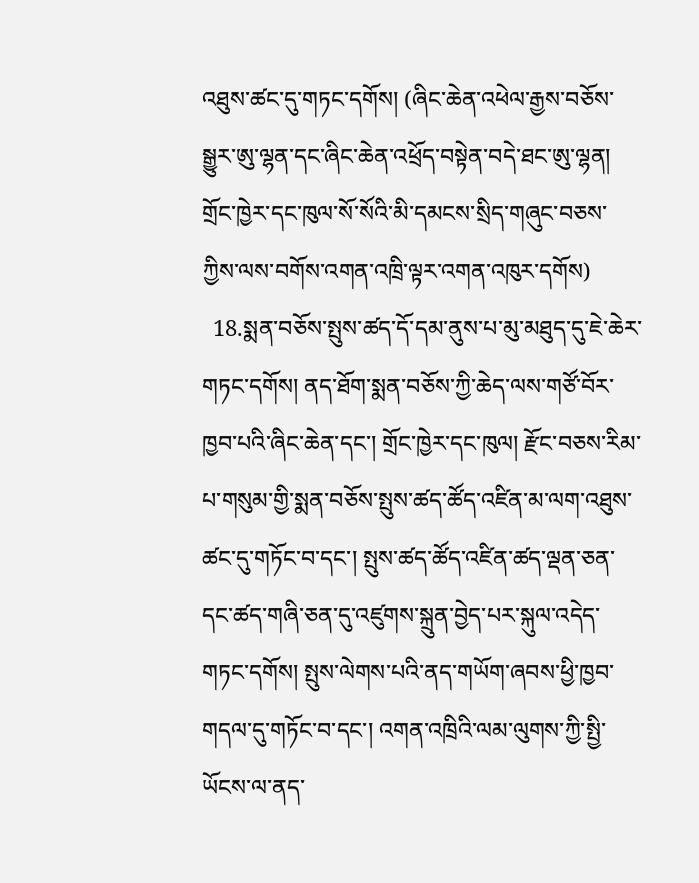འཐུས་ཚང་དུ་གཏང་དགོས། (ཞིང་ཆེན་འཕེལ་རྒྱས་བཅོས་སྒྱུར་ཨུ་ལྷན་དང་ཞིང་ཆེན་འཕྲོད་བསྟེན་བདེ་ཐང་ཨུ་ལྷན། གྲོང་ཁྱེར་དང་ཁུལ་སོ་སོའི་མི་དམངས་སྲིད་གཞུང་བཅས་ཀྱིས་ལས་བགོས་འགན་འཁྲི་ལྟར་འགན་འཁུར་དགོས)
  18.སྨན་བཅོས་སྤུས་ཚད་དོ་དམ་ནུས་པ་མུ་མཐུད་དུ་ཇེ་ཆེར་གཏང་དགོས། ནད་ཐོག་སྨན་བཅོས་ཀྱི་ཆེད་ལས་གཙོ་བོར་ཁྱབ་པའི་ཞིང་ཆེན་དང་། གྲོང་ཁྱེར་དང་ཁུལ། རྫོང་བཅས་རིམ་པ་གསུམ་གྱི་སྨན་བཅོས་སྤུས་ཚད་ཚོད་འཛིན་མ་ལག་འཐུས་ཚང་དུ་གཏོང་བ་དང་། སྤུས་ཚད་ཚོད་འཛིན་ཚད་ལྡན་ཅན་དང་ཚད་གཞི་ཅན་དུ་འཛུགས་སྐྲུན་བྱེད་པར་སྐུལ་འདེད་གཏང་དགོས། སྤུས་ལེགས་པའི་ནད་གཡོག་ཞབས་ཕྱི་ཁྱབ་གདལ་དུ་གཏོང་བ་དང་། འགན་འཁྲིའི་ལམ་ལུགས་ཀྱི་སྤྱི་ཡོངས་ལ་ནད་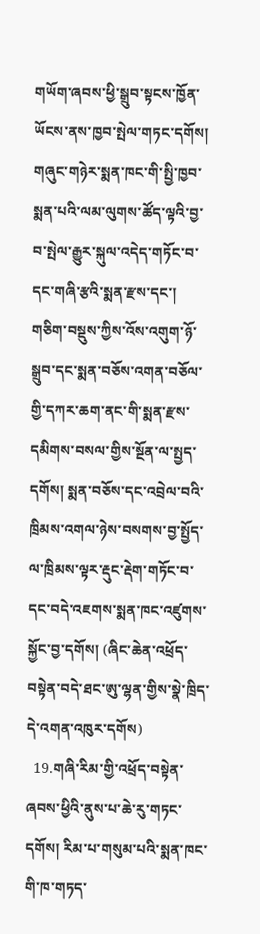གཡོག་ཞབས་ཕྱི་སྒྲུབ་སྟངས་ཁྱོན་ཡོངས་ནས་ཁྱབ་སྤེལ་གཏང་དགོས། གཞུང་གཉེར་སྨན་ཁང་གི་སྤྱི་ཁྱབ་སྨན་པའི་ལམ་ལུགས་ཚོད་ལྟའི་བྱ་བ་སྤེལ་རྒྱུར་སྐུལ་འདེད་གཏོང་བ་དང་གཞི་རྩའི་སྨན་རྫས་དང་། གཅིག་བསྡུས་ཀྱིས་འོས་འགུག་ཉོ་སྒྲུབ་དང་སྨན་བཅོས་འགན་བཅོལ་གྱི་དཀར་ཆག་ནང་གི་སྨན་རྫས་དམིགས་བསལ་གྱིས་སྔོན་ལ་སྤྱད་དགོས། སྨན་བཅོས་དང་འབྲེལ་བའི་ཁྲིམས་འགལ་ཉེས་བསགས་བྱ་སྤྱོད་ལ་ཁྲིམས་ལྟར་རྡུང་རྡེག་གཏོང་བ་དང་བདེ་འཇགས་སྨན་ཁང་འཛུགས་སྐྱོང་བྱ་དགོས། (ཞིང་ཆེན་འཕྲོད་བསྟེན་བདེ་ཐང་ཨུ་ལྷན་གྱིས་སྣེ་ཁྲིད་དེ་འགན་འཁུར་དགོས)
  19.གཞི་རིམ་གྱི་འཕྲོད་བསྟེན་ཞབས་ཕྱིའི་ནུས་པ་ཆེ་རུ་གཏང་དགོས། རིམ་པ་གསུམ་པའི་སྨན་ཁང་གི་ཁ་གཏད་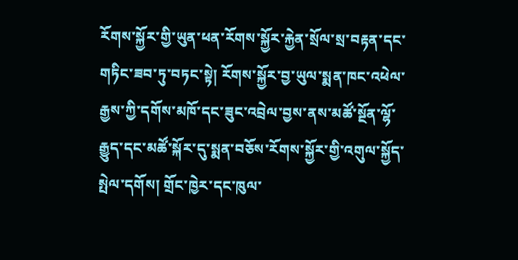རོགས་སྐྱོར་གྱི་ཡུན་ཕན་རོགས་སྐྱོར་རྐྱེན་སྲོལ་སྲ་བརྟན་དང་གཏིང་ཟབ་ཏུ་བཏང་སྟེ། རོགས་སྐྱོར་བྱ་ཡུལ་སྨན་ཁང་འཕེལ་རྒྱས་ཀྱི་དགོས་མཁོ་དང་ཟུང་འབྲེལ་བྱས་ནས་མཚོ་སྔོན་ལྷོ་རྒྱུད་དང་མཚོ་སྐོར་དུ་སྨན་བཅོས་རོགས་སྐྱོར་གྱི་འགུལ་སྐྱོད་སྤེལ་དགོས། གྲོང་ཁྱེར་དང་ཁུལ་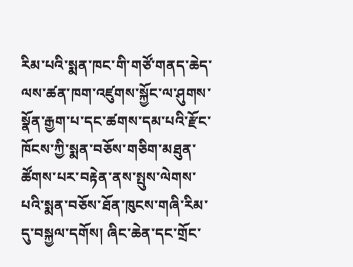རིམ་པའི་སྨན་ཁང་གི་གཙོ་གནད་ཆེད་ལས་ཚན་ཁག་འཛུགས་སྐྱོང་ལ་ཤུགས་སྣོན་རྒྱག་པ་དང་ཚགས་དམ་པའི་རྫོང་ཁོངས་ཀྱི་སྨན་བཅོས་གཅིག་མཐུན་ཚོགས་པར་བརྟེན་ནས་སྤུས་ལེགས་པའི་སྨན་བཅོས་ཐོན་ཁུངས་གཞི་རིམ་དུ་བསྐྱལ་དགོས། ཞིང་ཆེན་དང་གྲོང་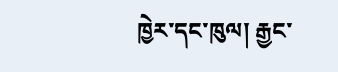ཁྱེར་དང་ཁུལ། རྒྱང་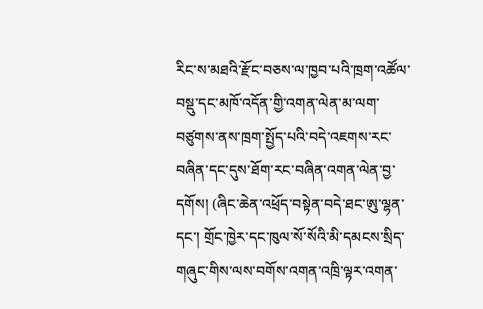རིང་ས་མཐའི་རྫོང་བཅས་ལ་ཁྱབ་པའི་ཁྲག་འཚོལ་བསྡུ་དང་མཁོ་འདོན་གྱི་འགན་ལེན་མ་ལག་བཙུགས་ནས་ཁྲག་སྤྱོད་པའི་བདེ་འཇགས་རང་བཞིན་དང་དུས་ཐོག་རང་བཞིན་འགན་ལེན་བྱ་དགོས། (ཞིང་ཆེན་འཕྲོད་བསྟེན་བདེ་ཐང་ཨུ་ལྷན་དང་། གྲོང་ཁྱེར་དང་ཁུལ་སོ་སོའི་མི་དམངས་སྲིད་གཞུང་གིས་ལས་བགོས་འགན་འཁྲི་ལྟར་འགན་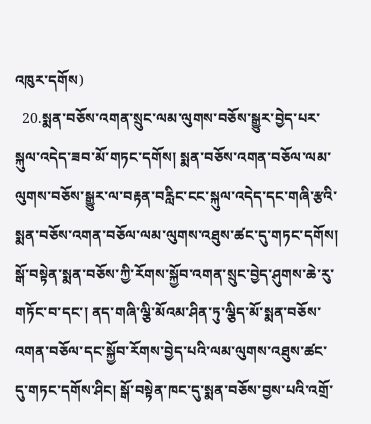འཁུར་དགོས)
  20.སྨན་བཅོས་འགན་སྲུང་ལམ་ལུགས་བཅོས་སྒྱུར་བྱེད་པར་སྐུལ་འདེད་ཟབ་མོ་གཏང་དགོས། སྨན་བཅོས་འགན་བཅོལ་ལམ་ལུགས་བཅོས་སྒྱུར་ལ་བརྟན་བརླིང་ངང་སྐུལ་འདེད་དང་གཞི་རྩའི་སྨན་བཅོས་འགན་བཅོལ་ལམ་ལུགས་འཐུས་ཚང་དུ་གཏང་དགོས། སྒོ་བསྟེན་སྨན་བཅོས་ཀྱི་རོགས་སྐྱོབ་འགན་སྲུང་བྱེད་ཤུགས་ཆེ་རུ་གཏོང་བ་དང་། ནད་གཞི་ལྕི་མོའམ་ཤིན་ཏུ་ལྕིད་མོ་སྨན་བཅོས་འགན་བཅོལ་དང་སྐྱོབ་རོགས་བྱེད་པའི་ལམ་ལུགས་འཐུས་ཚང་དུ་གཏང་དགོས་ཤིང། སྒོ་བསྟེན་ཁང་དུ་སྨན་བཅོས་བྱས་པའི་འགྲོ་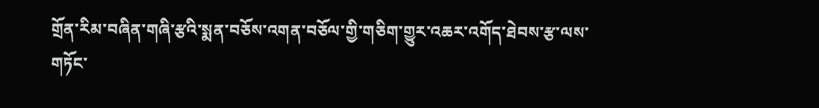གྲོན་རིམ་བཞིན་གཞི་རྩའི་སྨན་བཅོས་འགན་བཅོལ་གྱི་གཅིག་གྱུར་འཆར་འགོད་ཐེབས་རྩ་ལས་གཏོང་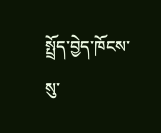སྤྲོད་བྱེད་ཁོངས་སུ་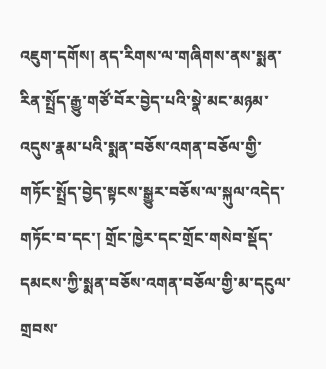འཇུག་དགོས། ནད་རིགས་ལ་གཞིགས་ནས་སྨན་རིན་སྤྲོད་རྒྱུ་གཙོ་བོར་བྱེད་པའི་སྣེ་མང་མཉམ་འདུས་རྣམ་པའི་སྨན་བཅོས་འགན་བཅོལ་གྱི་གཏོང་སྤྲོད་བྱེད་སྟངས་སྒྱུར་བཅོས་ལ་སྐུལ་འདེད་གཏོང་བ་དང་། གྲོང་ཁྱེར་དང་གྲོང་གསེབ་སྡོད་དམངས་ཀྱི་སྨན་བཅོས་འགན་བཅོལ་གྱི་མ་དངུལ་གྲབས་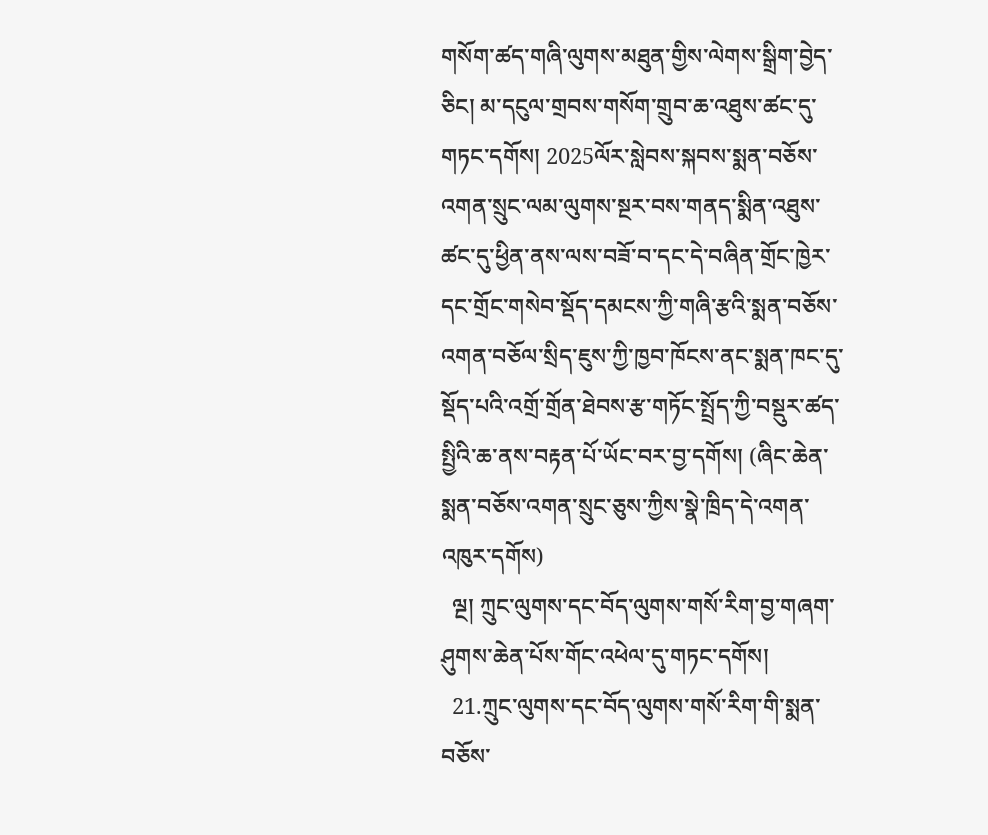གསོག་ཚད་གཞི་ལུགས་མཐུན་གྱིས་ལེགས་སྒྲིག་བྱེད་ཅིང། མ་དངུལ་གྲབས་གསོག་གྲུབ་ཆ་འཐུས་ཚང་དུ་གཏང་དགོས། 2025ལོར་སླེབས་སྐབས་སྨན་བཅོས་འགན་སྲུང་ལམ་ལུགས་སྔར་བས་གནད་སྨིན་འཐུས་ཚང་དུ་ཕྱིན་ནས་ལས་བཟོ་བ་དང་དེ་བཞིན་གྲོང་ཁྱེར་དང་གྲོང་གསེབ་སྡོད་དམངས་ཀྱི་གཞི་རྩའི་སྨན་བཅོས་འགན་བཅོལ་སྲིད་ཇུས་ཀྱི་ཁྱབ་ཁོངས་ནང་སྨན་ཁང་དུ་སྡོད་པའི་འགྲོ་གྲོན་ཐེབས་རྩ་གཏོང་སྤྲོད་ཀྱི་བསྡུར་ཚད་སྤྱིའི་ཆ་ནས་བརྟན་པོ་ཡོང་བར་བྱ་དགོས། (ཞིང་ཆེན་སྨན་བཅོས་འགན་སྲུང་ཅུས་ཀྱིས་སྣེ་ཁྲིད་དེ་འགན་འཁུར་དགོས)
  ལྔ། ཀྲུང་ལུགས་དང་བོད་ལུགས་གསོ་རིག་བྱ་གཞག་ཤུགས་ཆེན་པོས་གོང་འཕེལ་དུ་གཏང་དགོས།
  21.ཀྲུང་ལུགས་དང་བོད་ལུགས་གསོ་རིག་གི་སྨན་བཅོས་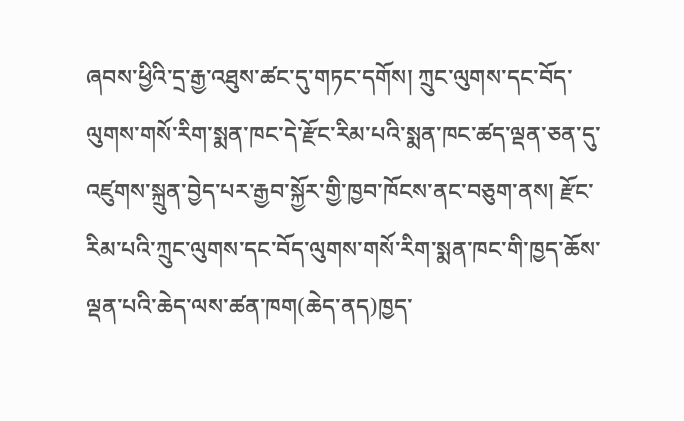ཞབས་ཕྱིའི་དྲ་རྒྱ་འཐུས་ཚང་དུ་གཏང་དགོས། ཀྲུང་ལུགས་དང་བོད་ལུགས་གསོ་རིག་སྨན་ཁང་དེ་རྫོང་རིམ་པའི་སྨན་ཁང་ཚད་ལྡན་ཅན་དུ་འཛུགས་སྐྲུན་བྱེད་པར་རྒྱབ་སྐྱོར་གྱི་ཁྱབ་ཁོངས་ནང་བཅུག་ནས། རྫོང་རིམ་པའི་ཀྲུང་ལུགས་དང་བོད་ལུགས་གསོ་རིག་སྨན་ཁང་གི་ཁྱད་ཆོས་ལྡན་པའི་ཆེད་ལས་ཚན་ཁག(ཆེད་ནད)ཁྱད་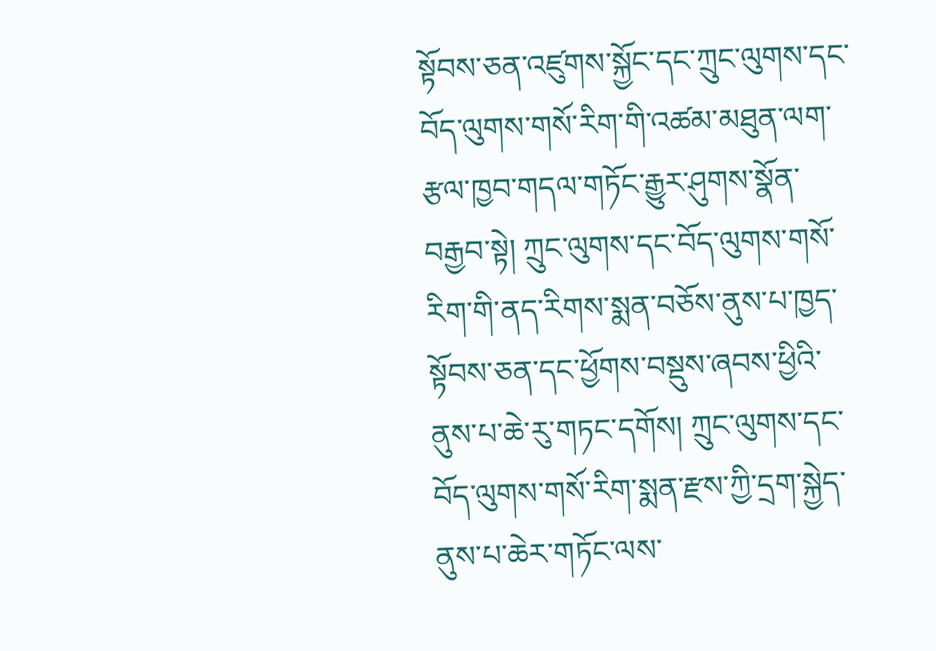སྟོབས་ཅན་འཛུགས་སྐྱོང་དང་ཀྲུང་ལུགས་དང་བོད་ལུགས་གསོ་རིག་གི་འཚམ་མཐུན་ལག་རྩལ་ཁྱབ་གདལ་གཏོང་རྒྱུར་ཤུགས་སྣོན་བརྒྱབ་སྟེ། ཀྲུང་ལུགས་དང་བོད་ལུགས་གསོ་རིག་གི་ནད་རིགས་སྨན་བཅོས་ནུས་པ་ཁྱད་སྟོབས་ཅན་དང་ཕྱོགས་བསྡུས་ཞབས་ཕྱིའི་ནུས་པ་ཆེ་རུ་གཏང་དགོས། ཀྲུང་ལུགས་དང་བོད་ལུགས་གསོ་རིག་སྨན་རྫས་ཀྱི་དྲག་སྐྱེད་ནུས་པ་ཆེར་གཏོང་ལས་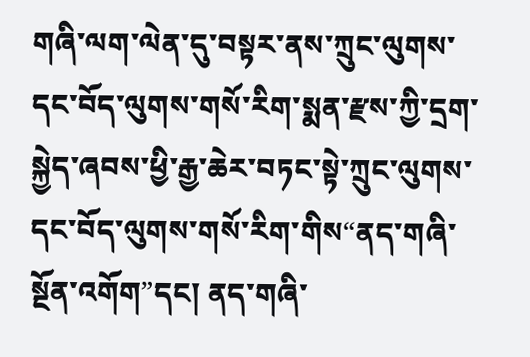གཞི་ལག་ལེན་དུ་བསྟར་ནས་ཀྲུང་ལུགས་དང་བོད་ལུགས་གསོ་རིག་སྨན་རྫས་ཀྱི་དྲག་སྐྱེད་ཞབས་ཕྱི་རྒྱ་ཆེར་བཏང་སྟེ་ཀྲུང་ལུགས་དང་བོད་ལུགས་གསོ་རིག་གིས“ནད་གཞི་སྔོན་འགོག”དང། ནད་གཞི་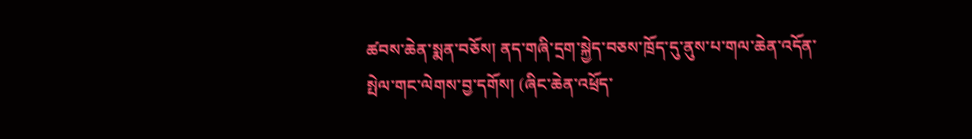ཚབས་ཆེན་སྨན་བཅོས། ནད་གཞི་དྲག་སྐྱེད་བཅས་ཁྲོད་དུ་ནུས་པ་གལ་ཆེན་འདོན་སྤེལ་གང་ལེགས་བྱ་དགོས། (ཞིང་ཆེན་འཕྲོད་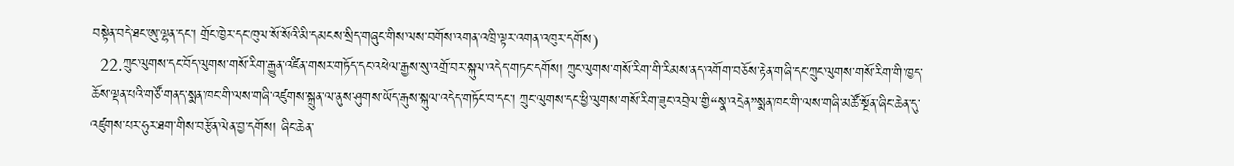བསྟེན་བདེ་ཐང་ཨུ་ལྷན་དང་། གྲོང་ཁྱེར་དང་ཁུལ་སོ་སོའི་མི་དམངས་སྲིད་གཞུང་གིས་ལས་བགོས་འགན་འཁྲི་ལྟར་འགན་འཁུར་དགོས)
  22.ཀྲུང་ལུགས་དང་བོད་ལུགས་གསོ་རིག་རྒྱུན་འཛིན་གསར་གཏོད་དང་འཕེལ་རྒྱས་སུ་འགྲོ་བར་སྐུལ་འདེད་གཏང་དགོས། ཀྲུང་ལུགས་གསོ་རིག་གི་རིམས་ནད་འགོག་བཅོས་རྟེན་གཞི་དང་ཀྲུང་ལུགས་གསོ་རིག་གི་ཁྱད་ཆོས་ལྡན་པའི་གཙོ་གནད་སྨན་ཁང་གི་ལས་གཞི་འཛུགས་སྐྲུན་ལ་ནུས་ཤུགས་ཡོད་རྒུས་སྐུལ་འདེད་གཏོང་བ་དང་། ཀྲུང་ལུགས་དང་ཕྱི་ལུགས་གསོ་རིག་ཟུང་འབྲེལ་གྱི“སྣ་འདྲེན”སྨན་ཁང་གི་ལས་གཞི་མཚོ་སྔོན་ཞིང་ཆེན་དུ་འཛུགས་པར་ཧུར་ཐག་གིས་བརྩོན་ལེན་བྱ་དགོས། ཞིང་ཆེན་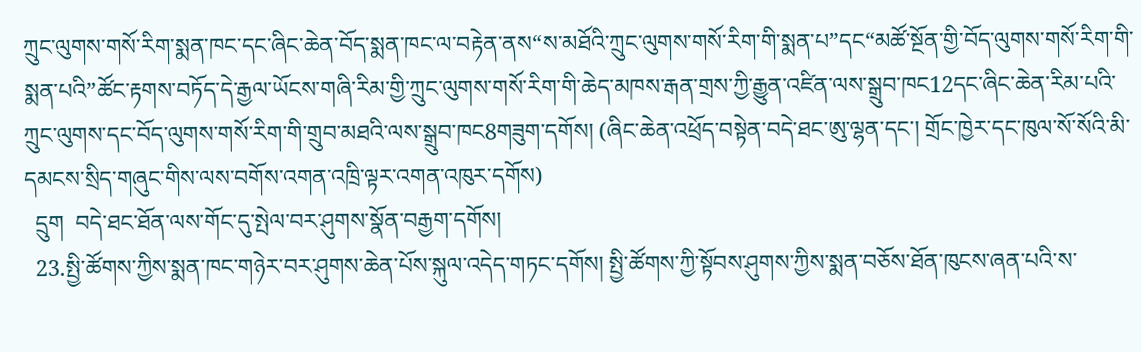ཀྲུང་ལུགས་གསོ་རིག་སྨན་ཁང་དང་ཞིང་ཆེན་བོད་སྨན་ཁང་ལ་བརྟེན་ནས“ས་མཐོའི་ཀྲུང་ལུགས་གསོ་རིག་གི་སྨན་པ”དང“མཚོ་སྔོན་གྱི་བོད་ལུགས་གསོ་རིག་གི་སྨན་པའི”ཚོང་རྟགས་བཏོད་དེ་རྒྱལ་ཡོངས་གཞི་རིམ་གྱི་ཀྲུང་ལུགས་གསོ་རིག་གི་ཆེད་མཁས་རྒན་གྲས་ཀྱི་རྒྱུན་འཛིན་ལས་སྒྲུབ་ཁང12དང་ཞིང་ཆེན་རིམ་པའི་ཀྲུང་ལུགས་དང་བོད་ལུགས་གསོ་རིག་གི་གྲུབ་མཐའི་ལས་སྒྲུབ་ཁང8གཟུག་དགོས། (ཞིང་ཆེན་འཕྲོད་བསྟེན་བདེ་ཐང་ཨུ་ལྷན་དང་། གྲོང་ཁྱེར་དང་ཁུལ་སོ་སོའི་མི་དམངས་སྲིད་གཞུང་གིས་ལས་བགོས་འགན་འཁྲི་ལྟར་འགན་འཁུར་དགོས)
  དྲུག  བདེ་ཐང་ཐོན་ལས་གོང་དུ་སྤེལ་བར་ཤུགས་སྣོན་བརྒྱག་དགོས།
  23.སྤྱི་ཚོགས་ཀྱིས་སྨན་ཁང་གཉེར་བར་ཤུགས་ཆེན་པོས་སྐུལ་འདེད་གཏང་དགོས། སྤྱི་ཚོགས་ཀྱི་སྟོབས་ཤུགས་ཀྱིས་སྨན་བཅོས་ཐོན་ཁུངས་ཞན་པའི་ས་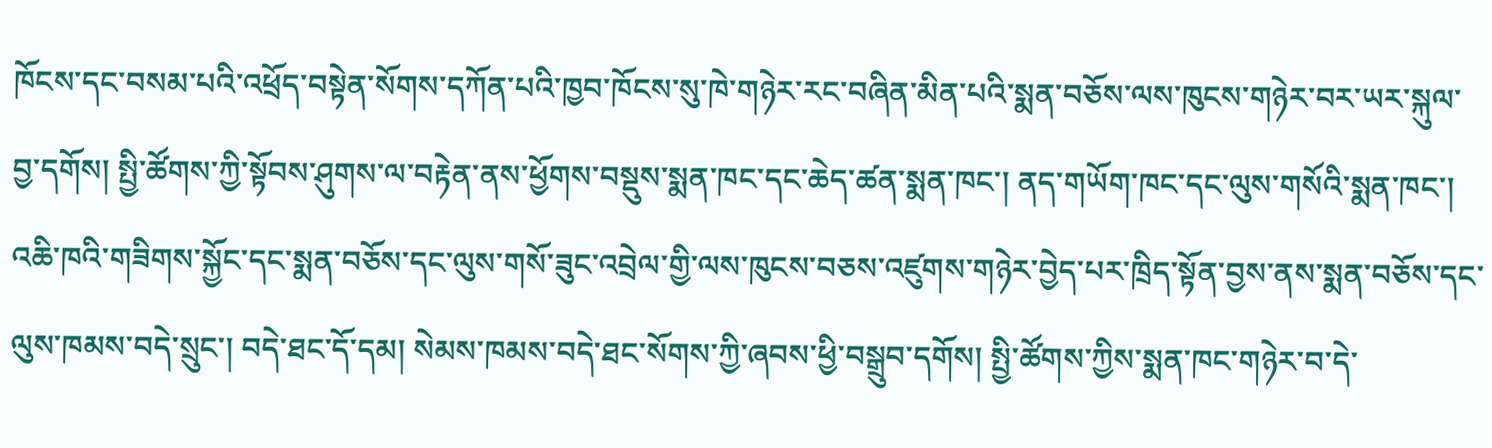ཁོངས་དང་བསམ་པའི་འཕྲོད་བསྟེན་སོགས་དཀོན་པའི་ཁྱབ་ཁོངས་སུ་ཁེ་གཉེར་རང་བཞིན་མིན་པའི་སྨན་བཅོས་ལས་ཁུངས་གཉེར་བར་ཡར་སྐུལ་བྱ་དགོས། སྤྱི་ཚོགས་ཀྱི་སྟོབས་ཤུགས་ལ་བརྟེན་ནས་ཕྱོགས་བསྡུས་སྨན་ཁང་དང་ཆེད་ཚན་སྨན་ཁང་། ནད་གཡོག་ཁང་དང་ལུས་གསོའི་སྨན་ཁང་། འཆི་ཁའི་གཟིགས་སྐྱོང་དང་སྨན་བཅོས་དང་ལུས་གསོ་ཟུང་འབྲེལ་གྱི་ལས་ཁུངས་བཅས་འཛུགས་གཉེར་བྱེད་པར་ཁྲིད་སྟོན་བྱས་ནས་སྨན་བཅོས་དང་ལུས་ཁམས་བདེ་སྲུང་། བདེ་ཐང་དོ་དམ། སེམས་ཁམས་བདེ་ཐང་སོགས་ཀྱི་ཞབས་ཕྱི་བསྒྲུབ་དགོས། སྤྱི་ཚོགས་ཀྱིས་སྨན་ཁང་གཉེར་བ་དེ་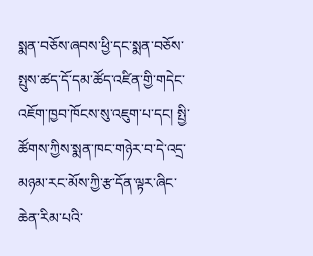སྨན་བཅོས་ཞབས་ཕྱི་དང་སྨན་བཅོས་སྤུས་ཚད་དོ་དམ་ཚོད་འཛིན་གྱི་གདེང་འཇོག་ཁྱབ་ཁོངས་སུ་འཇུག་པ་དང། སྤྱི་ཚོགས་ཀྱིས་སྨན་ཁང་གཉེར་བ་དེ་འདྲ་མཉམ་རང་མོས་ཀྱི་རྩ་དོན་ལྟར་ཞིང་ཆེན་རིམ་པའི་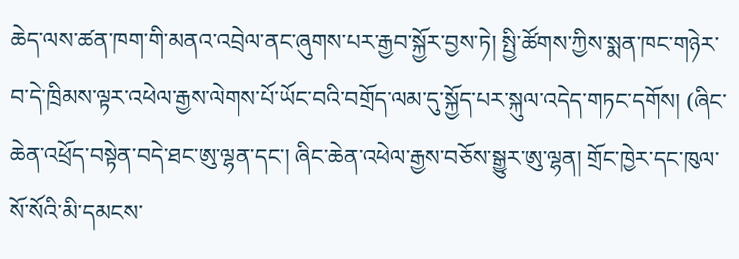ཆེད་ལས་ཚན་ཁག་གི་མནའ་འབྲེལ་ནང་ཞུགས་པར་རྒྱབ་སྐྱོར་བྱས་ཏེ། སྤྱི་ཚོགས་ཀྱིས་སྨན་ཁང་གཉེར་བ་དེ་ཁྲིམས་ལྟར་འཕེལ་རྒྱས་ལེགས་པོ་ཡོང་བའི་བགྲོད་ལམ་དུ་སྐྱོད་པར་སྐུལ་འདེད་གཏང་དགོས། (ཞིང་ཆེན་འཕྲོད་བསྟེན་བདེ་ཐང་ཨུ་ལྷན་དང་། ཞིང་ཆེན་འཕེལ་རྒྱས་བཅོས་སྒྱུར་ཨུ་ལྷན། གྲོང་ཁྱེར་དང་ཁུལ་སོ་སོའི་མི་དམངས་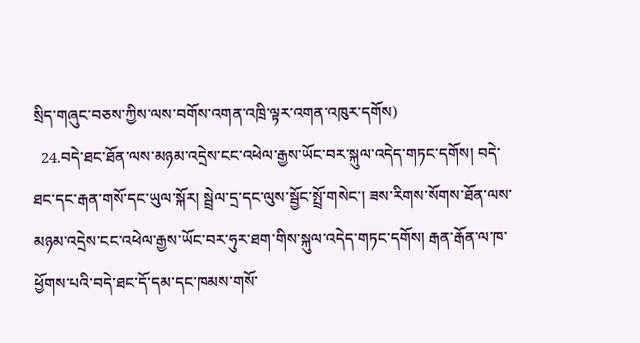སྲིད་གཞུང་བཅས་ཀྱིས་ལས་བགོས་འགན་འཁྲི་ལྟར་འགན་འཁུར་དགོས)
  24.བདེ་ཐང་ཐོན་ལས་མཉམ་འདྲེས་ངང་འཕེལ་རྒྱས་ཡོང་བར་སྐུལ་འདེད་གཏང་དགོས། བདེ་ཐང་དང་རྒན་གསོ་དང་ཡུལ་སྐོར། སྦྲེལ་དྲ་དང་ལུས་སྦྱོང་སྤྲོ་གསེང་། ཟས་རིགས་སོགས་ཐོན་ལས་མཉམ་འདྲེས་ངང་འཕེལ་རྒྱས་ཡོང་བར་ཧུར་ཐག་གིས་སྐུལ་འདེད་གཏང་དགོས། རྒན་རྒོན་ལ་ཁ་ཕྱོགས་པའི་བདེ་ཐང་དོ་དམ་དང་ཁམས་གསོ་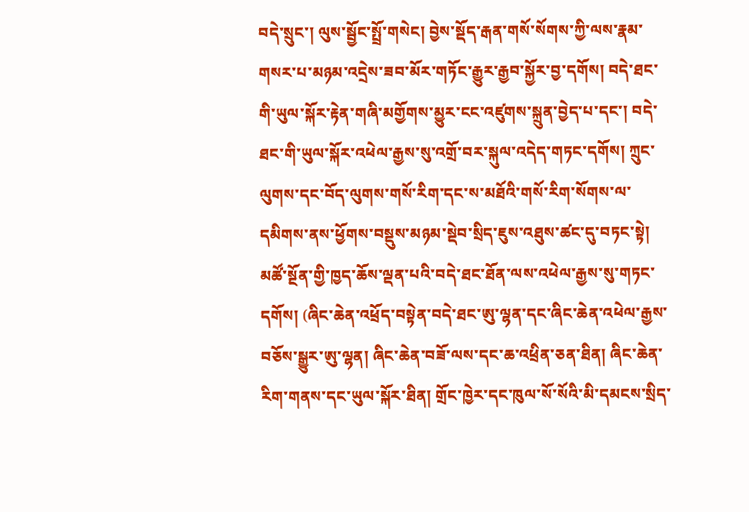བདེ་སྲུང་། ལུས་སྦྱོང་སྤྲོ་གསེང། བྱེས་སྡོད་རྒན་གསོ་སོགས་ཀྱི་ལས་རྣམ་གསར་པ་མཉམ་འདྲེས་ཟབ་མོར་གཏོང་རྒྱུར་རྒྱབ་སྐྱོར་བྱ་དགོས། བདེ་ཐང་གི་ཡུལ་སྐོར་རྟེན་གཞི་མགྱོགས་མྱུར་ངང་འཛུགས་སྐྲུན་བྱེད་པ་དང་། བདེ་ཐང་གི་ཡུལ་སྐོར་འཕེལ་རྒྱས་སུ་འགྲོ་བར་སྐུལ་འདེད་གཏང་དགོས། ཀྲུང་ལུགས་དང་བོད་ལུགས་གསོ་རིག་དང་ས་མཐོའི་གསོ་རིག་སོགས་ལ་དམིགས་ནས་ཕྱོགས་བསྡུས་མཉམ་སྡེབ་སྲིད་ཇུས་འཐུས་ཚང་དུ་བཏང་སྟེ། མཚོ་སྔོན་གྱི་ཁྱད་ཆོས་ལྡན་པའི་བདེ་ཐང་ཐོན་ལས་འཕེལ་རྒྱས་སུ་གཏང་དགོས། (ཞིང་ཆེན་འཕྲོད་བསྟེན་བདེ་ཐང་ཨུ་ལྷན་དང་ཞིང་ཆེན་འཕེལ་རྒྱས་བཅོས་སྒྱུར་ཨུ་ལྷན། ཞིང་ཆེན་བཟོ་ལས་དང་ཆ་འཕྲིན་ཅན་ཐིན། ཞིང་ཆེན་རིག་གནས་དང་ཡུལ་སྐོར་ཐིན། གྲོང་ཁྱེར་དང་ཁུལ་སོ་སོའི་མི་དམངས་སྲིད་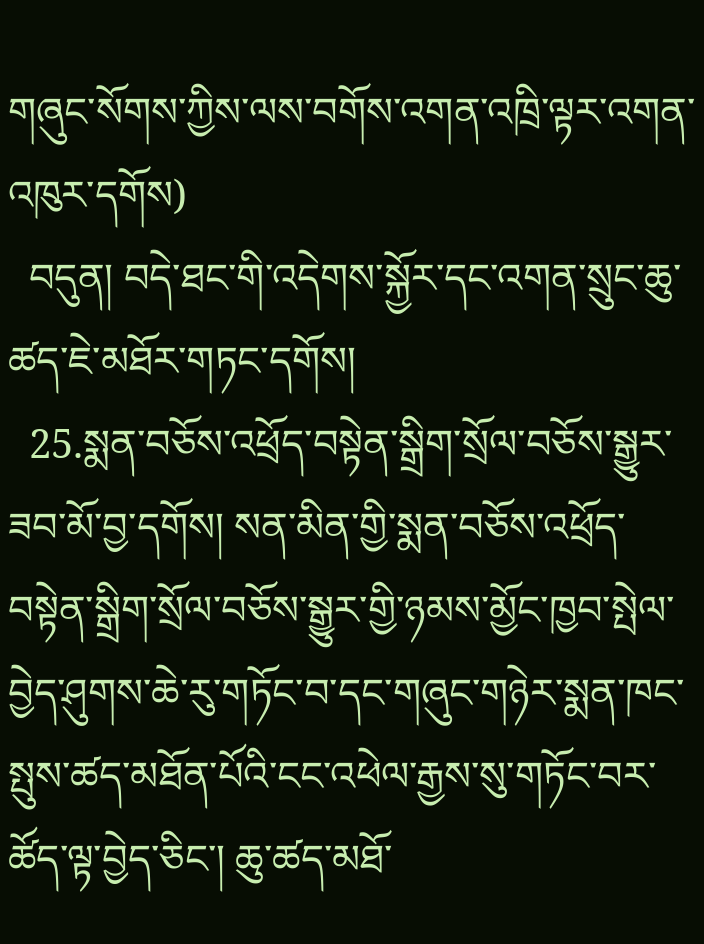གཞུང་སོགས་ཀྱིས་ལས་བགོས་འགན་འཁྲི་ལྟར་འགན་འཁུར་དགོས)
  བདུན། བདེ་ཐང་གི་འདེགས་སྐྱོར་དང་འགན་སྲུང་ཆུ་ཚད་ཇེ་མཐོར་གཏང་དགོས།
  25.སྨན་བཅོས་འཕྲོད་བསྟེན་སྒྲིག་སྲོལ་བཅོས་སྒྱུར་ཟབ་མོ་བྱ་དགོས། སན་མིན་གྱི་སྨན་བཅོས་འཕྲོད་བསྟེན་སྒྲིག་སྲོལ་བཅོས་སྒྱུར་གྱི་ཉམས་མྱོང་ཁྱབ་སྤེལ་བྱེད་ཤུགས་ཆེ་རུ་གཏོང་བ་དང་གཞུང་གཉེར་སྨན་ཁང་སྤུས་ཚད་མཐོན་པོའི་ངང་འཕེལ་རྒྱས་སུ་གཏོང་བར་ཚོད་ལྟ་བྱེད་ཅིང་། ཆུ་ཚད་མཐོ་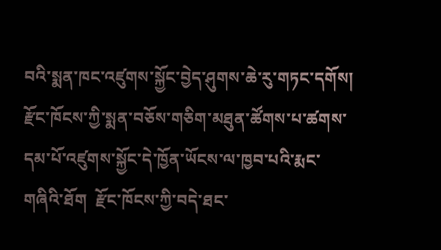བའི་སྨན་ཁང་འཛུགས་སྐྱོང་བྱེད་ཤུགས་ཆེ་རུ་གཏང་དགོས། རྫོང་ཁོངས་ཀྱི་སྨན་བཅོས་གཅིག་མཐུན་ཚོགས་པ་ཚགས་དམ་པོ་འཛུགས་སྐྱོང་དེ་ཁྱོན་ཡོངས་ལ་ཁྱབ་པའི་རྨང་གཞིའི་ཐོག  རྫོང་ཁོངས་ཀྱི་བདེ་ཐང་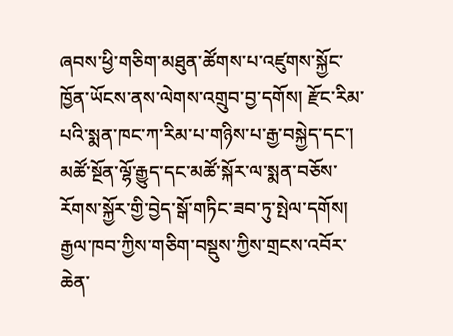ཞབས་ཕྱི་གཅིག་མཐུན་ཚོགས་པ་འཛུགས་སྐྱོང་ཁྱོན་ཡོངས་ནས་ལེགས་འགྲུབ་བྱ་དགོས། རྫོང་རིམ་པའི་སྨན་ཁང་ཀ་རིམ་པ་གཉིས་པ་རྒྱ་བསྐྱེད་དང་། མཚོ་སྔོན་ལྷོ་རྒྱུད་དང་མཚོ་སྐོར་ལ་སྨན་བཅོས་རོགས་སྐྱོར་གྱི་བྱེད་སྒོ་གཏིང་ཟབ་ཏུ་སྤེལ་དགོས། རྒྱལ་ཁབ་ཀྱིས་གཅིག་བསྡུས་ཀྱིས་གྲངས་འབོར་ཆེན་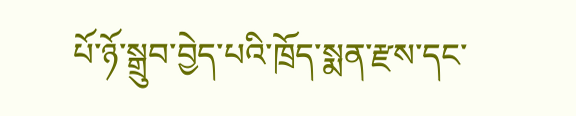པོ་ཉོ་སྒྲུབ་བྱེད་པའི་ཁྲོད་སྨན་རྫས་དང་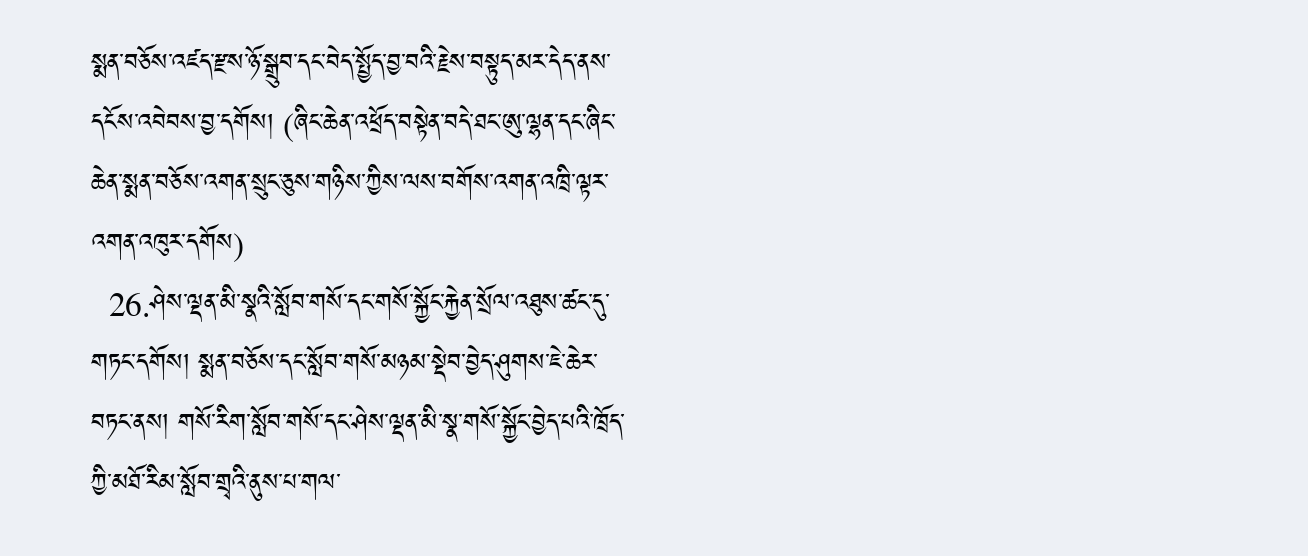སྨན་བཅོས་འཛད་རྫས་ཉོ་སྒྲུབ་དང་བེད་སྤྱོད་བྱ་བའི་རྗེས་བསྟུད་མར་དེད་ནས་དངོས་འབེབས་བྱ་དགོས། (ཞིང་ཆེན་འཕྲོད་བསྟེན་བདེ་ཐང་ཨུ་ལྷན་དང་ཞིང་ཆེན་སྨན་བཅོས་འགན་སྲུང་ཅུས་གཉིས་ཀྱིས་ལས་བགོས་འགན་འཁྲི་ལྟར་འགན་འཁུར་དགོས)
  26.ཤེས་ལྡན་མི་སྣའི་སློབ་གསོ་དང་གསོ་སྐྱོང་རྐྱེན་སྲོལ་འཐུས་ཚང་དུ་གཏང་དགོས། སྨན་བཅོས་དང་སློབ་གསོ་མཉམ་སྡེབ་བྱེད་ཤུགས་ཇེ་ཆེར་བཏང་ནས། གསོ་རིག་སློབ་གསོ་དང་ཤེས་ལྡན་མི་སྣ་གསོ་སྐྱོང་བྱེད་པའི་ཁྲོད་ཀྱི་མཐོ་རིམ་སློབ་གྲྭའི་ནུས་པ་གལ་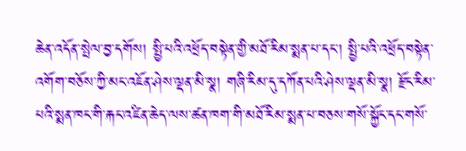ཆེན་འདོན་སྤེལ་བྱ་དགོས། སྤྱི་པའི་འཕྲོད་བསྟེན་གྱི་མཐོ་རིམ་སྨན་པ་དང་། སྤྱི་པའི་འཕྲོད་བསྟེན་འགོག་བཅོས་ཀྱི་མང་འཇོན་ཤེས་ལྡན་མི་སྣ། གཞི་རིམ་དུ་དཀོན་པའི་ཤེས་ལྡན་མི་སྣ། རྫོང་རིམ་པའི་སྨན་ཁང་གི་རྐང་འཛིན་ཆེད་ལས་ཚན་ཁག་གི་མཐོ་རིམ་སྨན་པ་བཅས་གསོ་སྐྱོང་དང་གསོ་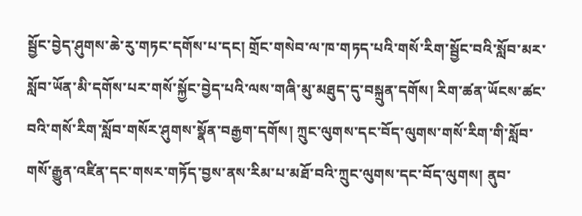སྦྱོང་བྱེད་ཤུགས་ཆེ་རུ་གཏང་དགོས་པ་དང། གྲོང་གསེབ་ལ་ཁ་གཏད་པའི་གསོ་རིག་སྦྱོང་བའི་སློབ་མར་སློབ་ཡོན་མི་དགོས་པར་གསོ་སྐྱོང་བྱེད་པའི་ལས་གཞི་མུ་མཐུད་དུ་བསྐྲུན་དགོས། རིག་ཚན་ཡོངས་ཚང་བའི་གསོ་རིག་སློབ་གསོར་ཤུགས་སྣོན་བརྒྱག་དགོས། ཀྲུང་ལུགས་དང་བོད་ལུགས་གསོ་རིག་གི་སློབ་གསོ་རྒྱུན་འཛིན་དང་གསར་གཏོད་བྱས་ནས་རིམ་པ་མཐོ་བའི་ཀྲུང་ལུགས་དང་བོད་ལུགས། ནུབ་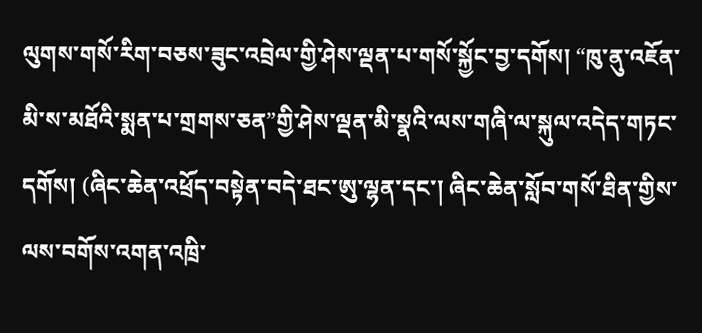ལུགས་གསོ་རིག་བཅས་ཟུང་འབྲེལ་གྱི་ཤེས་ལྡན་པ་གསོ་སྐྱོང་བྱ་དགོས། “ཁུ་ནུ་འཇོན་མི་ས་མཐོའི་སྨན་པ་གྲགས་ཅན”གྱི་ཤེས་ལྡན་མི་སྣའི་ལས་གཞི་ལ་སྐུལ་འདེད་གཏང་དགོས། (ཞིང་ཆེན་འཕྲོད་བསྟེན་བདེ་ཐང་ཨུ་ལྷན་དང་། ཞིང་ཆེན་སློབ་གསོ་ཐིན་གྱིས་ལས་བགོས་འགན་འཁྲི་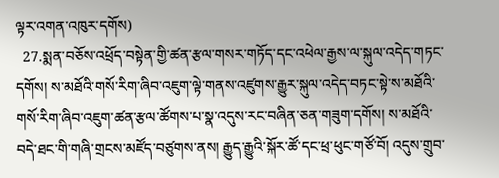ལྟར་འགན་འཁུར་དགོས)
  27.སྨན་བཅོས་འཕྲོད་བསྟེན་གྱི་ཚན་རྩལ་གསར་གཏོད་དང་འཕེལ་རྒྱས་ལ་སྐུལ་འདེད་གཏང་དགོས། ས་མཐོའི་གསོ་རིག་ཞིབ་འཇུག་ལྟེ་གནས་འཛུགས་རྒྱུར་སྐུལ་འདེད་བཏང་སྟེ་ས་མཐོའི་གསོ་རིག་ཞིབ་འཇུག་ཚན་རྩལ་ཚོགས་པ་སྣ་འདུས་རང་བཞིན་ཅན་གཟུག་དགོས། ས་མཐོའི་བདེ་ཐང་གི་གཞི་གྲངས་མཛོད་བཙུགས་ནས། རྒྱུད་རྒྱུའི་སྐོར་ཚོ་དང་ཕྲ་ཕུང་གཙོ་བོ། འདུས་གྲུབ་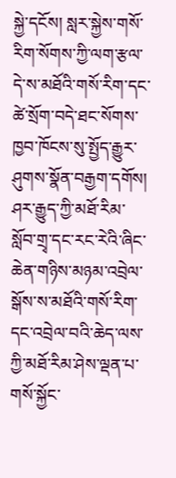སྐྱེ་དངོས། སླར་སྐྱེས་གསོ་རིག་སོགས་ཀྱི་ལག་རྩལ་དེ་ས་མཐོའི་གསོ་རིག་དང་ཚེ་སྲོག་བདེ་ཐང་སོགས་ཁྱབ་ཁོངས་སུ་སྤྱོད་རྒྱུར་ཤུགས་སྣོན་བརྒྱག་དགོས། ཤར་རྒྱུད་ཀྱི་མཐོ་རིམ་སློབ་གྲྭ་དང་རང་རེའི་ཞིང་ཆེན་གཉིས་མཉམ་འབྲེལ་སྒོས་ས་མཐོའི་གསོ་རིག་དང་འབྲེལ་བའི་ཆེད་ལས་ཀྱི་མཐོ་རིམ་ཤེས་ལྡན་པ་གསོ་སྐྱོང་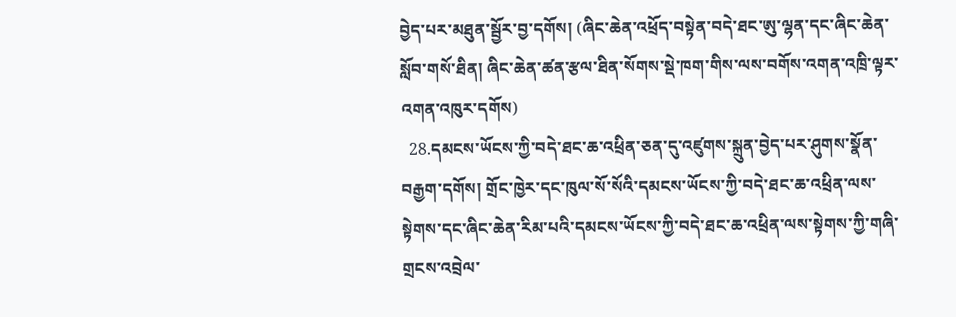བྱེད་པར་མཐུན་སྦྱོར་བྱ་དགོས། (ཞིང་ཆེན་འཕྲོད་བསྟེན་བདེ་ཐང་ཨུ་ལྷན་དང་ཞིང་ཆེན་སློབ་གསོ་ཐིན། ཞིང་ཆེན་ཚན་རྩལ་ཐིན་སོགས་སྡེ་ཁག་གིས་ལས་བགོས་འགན་འཁྲི་ལྟར་འགན་འཁུར་དགོས)
  28.དམངས་ཡོངས་ཀྱི་བདེ་ཐང་ཆ་འཕྲིན་ཅན་དུ་འཛུགས་སྐྲུན་བྱེད་པར་ཤུགས་སྣོན་བརྒྱག་དགོས། གྲོང་ཁྱེར་དང་ཁུལ་སོ་སོའི་དམངས་ཡོངས་ཀྱི་བདེ་ཐང་ཆ་འཕྲིན་ལས་སྟེགས་དང་ཞིང་ཆེན་རིམ་པའི་དམངས་ཡོངས་ཀྱི་བདེ་ཐང་ཆ་འཕྲིན་ལས་སྟེགས་ཀྱི་གཞི་གྲངས་འབྲེལ་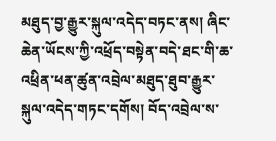མཐུད་བྱ་རྒྱུར་སྐུལ་འདེད་བཏང་ནས། ཞིང་ཆེན་ཡོངས་ཀྱི་འཕྲོད་བསྟེན་བདེ་ཐང་གི་ཆ་འཕྲིན་ཕན་ཚུན་འབྲེལ་མཐུད་ཐུབ་རྒྱུར་སྐུལ་འདེད་གཏང་དགོས། བོད་འབྲེལ་ས་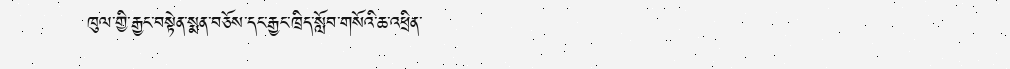ཁུལ་གྱི་རྒྱང་བསྟེན་སྨན་བཅོས་དང་རྒྱང་ཁྲིད་སློབ་གསོའི་ཆ་འཕྲིན་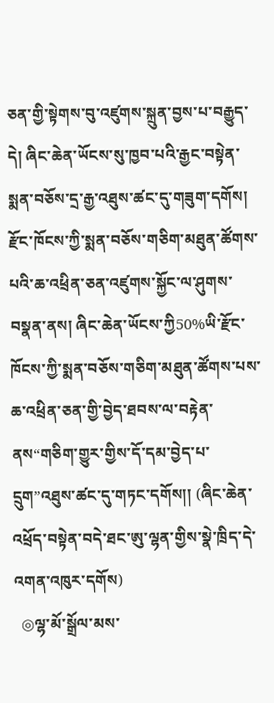ཅན་གྱི་སྟེགས་བུ་འཛུགས་སྐྲུན་བྱས་པ་བརྒྱུད་དེ། ཞིང་ཆེན་ཡོངས་སུ་ཁྱབ་པའི་རྒྱང་བསྟེན་སྨན་བཅོས་དྲ་རྒྱ་འཐུས་ཚང་དུ་གཟུག་དགོས། རྫོང་ཁོངས་ཀྱི་སྨན་བཅོས་གཅིག་མཐུན་ཚོགས་པའི་ཆ་འཕྲིན་ཅན་འཛུགས་སྐྱོང་ལ་ཤུགས་བསྣན་ནས། ཞིང་ཆེན་ཡོངས་ཀྱི50%ཡི་རྫོང་ཁོངས་ཀྱི་སྨན་བཅོས་གཅིག་མཐུན་ཚོགས་པས་ཆ་འཕྲིན་ཅན་གྱི་བྱེད་ཐབས་ལ་བརྟེན་ནས“གཅིག་གྱུར་གྱིས་དོ་དམ་བྱེད་པ་དྲུག”འཐུས་ཚང་དུ་གཏང་དགོས།། (ཞིང་ཆེན་འཕྲོད་བསྟེན་བདེ་ཐང་ཨུ་ལྷན་གྱིས་སྣེ་ཁྲིད་དེ་འགན་འཁུར་དགོས)
  ◎ལྷ་མོ་སྒྲོལ་མས་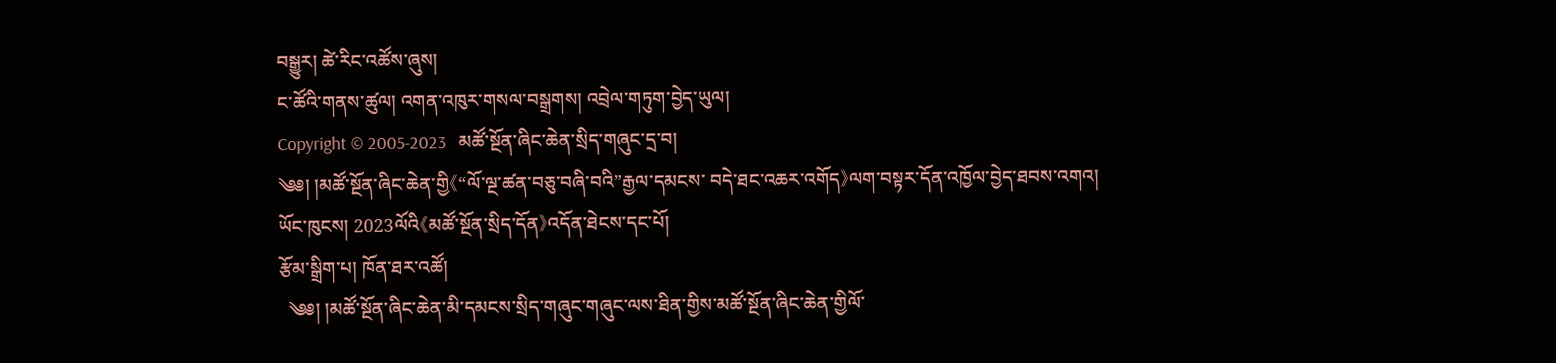བསྒྱུར། ཚེ་རིང་འཚོས་ཞུས།
ང་ཚོའི་གནས་ཚུལ། འགན་འཁུར་གསལ་བསྒྲགས། འབྲེལ་གཏུག་བྱེད་ཡུལ།
Copyright © 2005-2023   མཚོ་སྔོན་ཞིང་ཆེན་སྲིད་གཞུང་དྲ་བ།
༄༅། །མཚོ་སྔོན་ཞིང་ཆེན་གྱི《“ལོ་ལྔ་ཚན་བཅུ་བཞི་བའི”རྒྱལ་དམངས་ བདེ་ཐང་འཆར་འགོད》ལག་བསྟར་དོན་འཁྱོལ་བྱེད་ཐབས་འགའ།
ཡོང་ཁུངས། 2023ལོའི《མཚོ་སྔོན་སྲིད་དོན》འདོན་ཐེངས་དང་པོ།
རྩོམ་སྒྲིག་པ། ཁོན་ཐར་འཚོ།
  ༄༅། །མཚོ་སྔོན་ཞིང་ཆེན་མི་དམངས་སྲིད་གཞུང་གཞུང་ལས་ཐིན་གྱིས་མཚོ་སྔོན་ཞིང་ཆེན་གྱིལོ་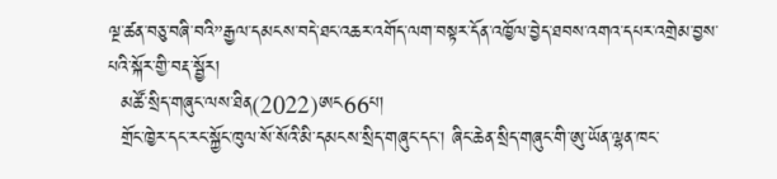ལྔ་ཚན་བཅུ་བཞི་བའི”རྒྱལ་དམངས་བདེ་ཐང་འཆར་འགོད་ལག་བསྟར་དོན་འཁྱོལ་བྱེད་ཐབས་འགའ་དཔར་འགྲེམ་བྱས་པའི་སྐོར་གྱི་བརྡ་སྦྱོར།
  མཚོ་སྲིད་གཞུང་ལས་ཐིན(2022)ཨང66པ།
  གྲོང་ཁྱེར་དང་རང་སྐྱོང་ཁུལ་སོ་སོའི་མི་དམངས་སྲིད་གཞུང་དང་། ཞིང་ཆེན་སྲིད་གཞུང་གི་ཨུ་ཡོན་ལྷན་ཁང་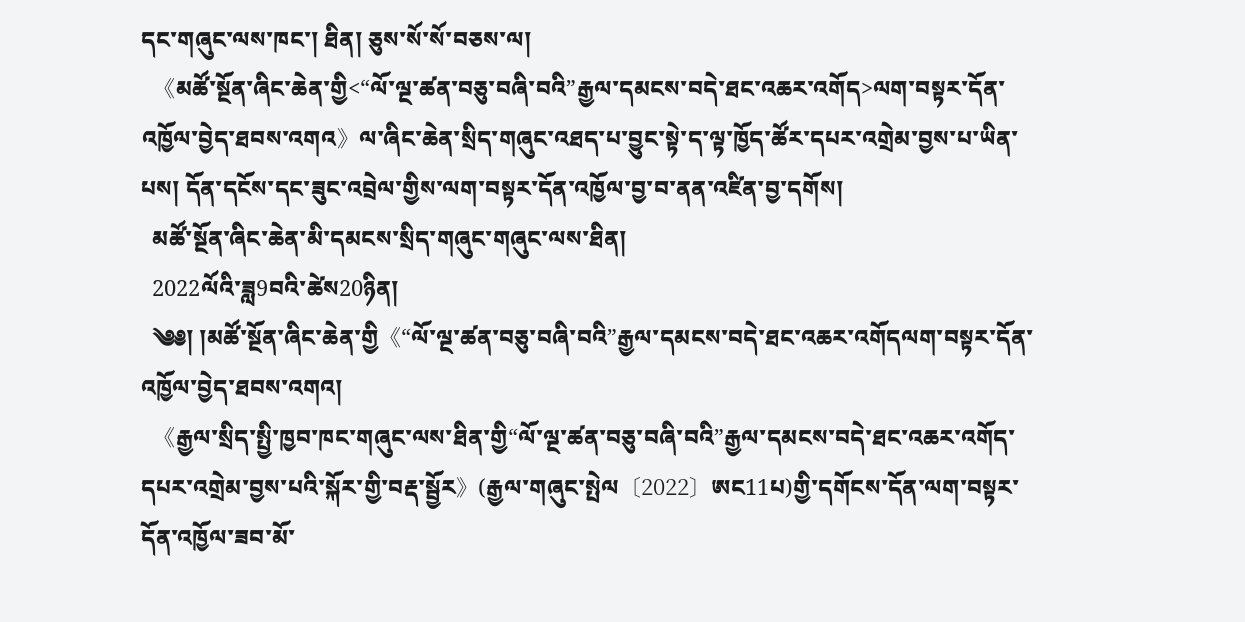དང་གཞུང་ལས་ཁང་། ཐིན། ཅུས་སོ་སོ་བཅས་ལ།
  《མཚོ་སྔོན་ཞིང་ཆེན་གྱི<“ལོ་ལྔ་ཚན་བཅུ་བཞི་བའི”རྒྱལ་དམངས་བདེ་ཐང་འཆར་འགོད>ལག་བསྟར་དོན་འཁྱོལ་བྱེད་ཐབས་འགའ》ལ་ཞིང་ཆེན་སྲིད་གཞུང་འཐད་པ་བྱུང་སྟེ་ད་ལྟ་ཁྱོད་ཚོར་དཔར་འགྲེམ་བྱས་པ་ཡིན་པས། དོན་དངོས་དང་ཟུང་འབྲེལ་གྱིས་ལག་བསྟར་དོན་འཁྱོལ་བྱ་བ་ནན་འཛིན་བྱ་དགོས།
  མཚོ་སྔོན་ཞིང་ཆེན་མི་དམངས་སྲིད་གཞུང་གཞུང་ལས་ཐིན།
  2022ལོའི་ཟླ9བའི་ཚེས20ཉིན།
  ༄༅། །མཚོ་སྔོན་ཞིང་ཆེན་གྱི《“ལོ་ལྔ་ཚན་བཅུ་བཞི་བའི”རྒྱལ་དམངས་བདེ་ཐང་འཆར་འགོདལག་བསྟར་དོན་འཁྱོལ་བྱེད་ཐབས་འགའ།
  《རྒྱལ་སྲིད་སྤྱི་ཁྱབ་ཁང་གཞུང་ལས་ཐིན་གྱི“ལོ་ལྔ་ཚན་བཅུ་བཞི་བའི”རྒྱལ་དམངས་བདེ་ཐང་འཆར་འགོད་དཔར་འགྲེམ་བྱས་པའི་སྐོར་གྱི་བརྡ་སྦྱོར》(རྒྱལ་གཞུང་སྤེལ〔2022〕ཨང11པ)གྱི་དགོངས་དོན་ལག་བསྟར་དོན་འཁྱོལ་ཟབ་མོ་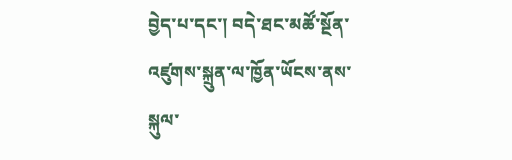བྱེད་པ་དང་། བདེ་ཐང་མཚོ་སྔོན་འཛུགས་སྐྲུན་ལ་ཁྱོན་ཡོངས་ནས་སྐུལ་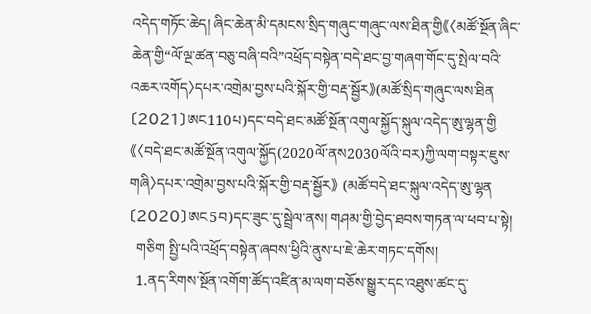འདེད་གཏོང་ཆེད། ཞིང་ཆེན་མི་དམངས་སྲིད་གཞུང་གཞུང་ལས་ཐིན་གྱི《〈མཚོ་སྔོན་ཞིང་ཆེན་གྱི“ལོ་ལྔ་ཚན་བཅུ་བཞི་བའི”འཕྲོད་བསྟེན་བདེ་ཐང་བྱ་གཞག་གོང་དུ་སྤེལ་བའི་འཆར་འགོད〉དཔར་འགྲེམ་བྱས་པའི་སྐོར་གྱི་བརྡ་སྦྱོར》(མཚོ་སྲིད་གཞུང་ལས་ཐིན〔2021〕ཨང110པ)དང་བདེ་ཐང་མཚོ་སྔོན་འགུལ་སྐྱོད་སྐུལ་འདེད་ཨུ་ལྷན་གྱི《〈བདེ་ཐང་མཚོ་སྔོན་འགུལ་སྐྱོད(2020ལོ་ནས2030ལོའི་བར)ཀྱི་ལག་བསྟར་ཇུས་གཞི〉དཔར་འགྲེམ་བྱས་པའི་སྐོར་གྱི་བརྡ་སྦྱོར》 (མཚོ་བདེ་ཐང་སྐུལ་འདེད་ཨུ་ལྷན〔2020〕ཨང5བ)དང་ཟུང་དུ་སྦྲེལ་ནས། གཤམ་གྱི་བྱེད་ཐབས་གཏན་ལ་ཕབ་པ་སྟེ།
  གཅིག སྤྱི་པའི་འཕྲོད་བསྟེན་ཞབས་ཕྱིའི་ནུས་པ་ཇེ་ཆེར་གཏང་དགོས།
  1.ནད་རིགས་སྔོན་འགོག་ཚོད་འཛིན་མ་ལག་བཅོས་སྒྱུར་དང་འཐུས་ཚང་དུ་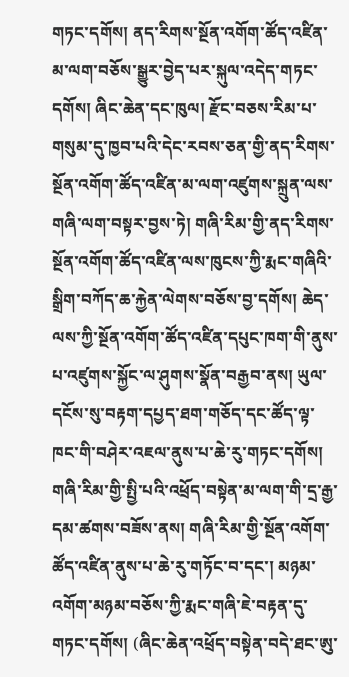གཏང་དགོས། ནད་རིགས་སྔོན་འགོག་ཚོད་འཛིན་མ་ལག་བཅོས་སྒྱུར་བྱེད་པར་སྐུལ་འདེད་གཏང་དགོས། ཞིང་ཆེན་དང་ཁུལ། རྫོང་བཅས་རིམ་པ་གསུམ་དུ་ཁྱབ་པའི་དེང་རབས་ཅན་གྱི་ནད་རིགས་སྔོན་འགོག་ཚོད་འཛིན་མ་ལག་འཛུགས་སྐྲུན་ལས་གཞི་ལག་བསྟར་བྱས་ཏེ། གཞི་རིམ་གྱི་ནད་རིགས་སྔོན་འགོག་ཚོད་འཛིན་ལས་ཁུངས་ཀྱི་རྨང་གཞིའི་སྒྲིག་བཀོད་ཆ་རྐྱེན་ལེགས་བཅོས་བྱ་དགོས། ཆེད་ལས་ཀྱི་སྔོན་འགོག་ཚོད་འཛིན་དཔུང་ཁག་གི་ནུས་པ་འཛུགས་སྐྱོང་ལ་ཤུགས་སྣོན་བརྒྱབ་ནས། ཡུལ་དངོས་སུ་བརྟག་དཔྱད་ཐག་གཅོད་དང་ཚོད་ལྟ་ཁང་གི་བཤེར་འཇལ་ནུས་པ་ཆེ་རུ་གཏང་དགོས། གཞི་རིམ་གྱི་སྤྱི་པའི་འཕྲོད་བསྟེན་མ་ལག་གི་དྲ་རྒྱ་དམ་ཚགས་བཟོས་ནས། གཞི་རིམ་གྱི་སྔོན་འགོག་ཚོད་འཛིན་ནུས་པ་ཆེ་རུ་གཏོང་བ་དང་། མཉམ་འགོག་མཉམ་བཅོས་ཀྱི་རྨང་གཞི་ཇེ་བརྟན་དུ་གཏང་དགོས། (ཞིང་ཆེན་འཕྲོད་བསྟེན་བདེ་ཐང་ཨུ་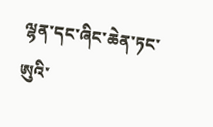ལྷན་དང་ཞིང་ཆེན་ཏང་ཨུའི་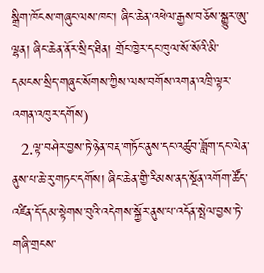སྒྲིག་ཁོངས་གཞུང་ལས་ཁང་། ཞིང་ཆེན་འཕེལ་རྒྱས་བཅོས་སྒྱུར་ཨུ་ལྷན། ཞིང་ཆེན་ནོར་སྲིད་ཐིན། གྲོང་ཁྱེར་དང་ཁུལ་སོ་སོའི་མི་དམངས་སྲིད་གཞུང་སོགས་ཀྱིས་ལས་བགོས་འགན་འཁྲི་ལྟར་འགན་འཁུར་དགོས)
  2.ལྟ་བཤེར་བྱས་ཏེ་ཉེན་བརྡ་གཏོང་ནུས་དང་འཚུབ་ཟློག་དང་ལེན་ནུས་པ་ཆེ་རུ་གཏང་དགོས། ཞིང་ཆེན་གྱི་རིམས་ནད་སྔོན་འགོག་ཚོད་འཛིན་དོ་དམ་སྟེགས་བུའི་འདེགས་སྐྱོར་ནུས་པ་འདོན་སྤེལ་བྱས་ཏེ་གཞི་གྲངས་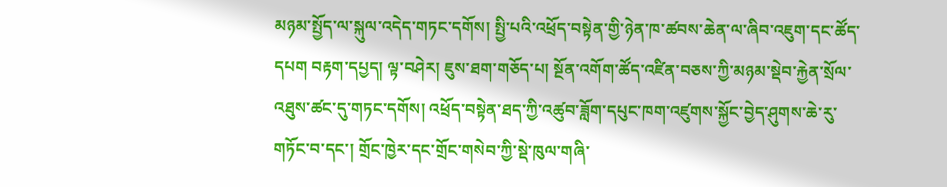མཉམ་སྤྱོད་ལ་སྐུལ་འདེད་གཏང་དགོས། སྤྱི་པའི་འཕྲོད་བསྟེན་གྱི་ཉེན་ཁ་ཚབས་ཆེན་ལ་ཞིབ་འཇུག་དང་ཚོད་དཔག བརྟག་དཔྱད། ལྟ་བཤེར། ཇུས་ཐག་གཅོད་པ། སྔོན་འགོག་ཚོད་འཛིན་བཅས་ཀྱི་མཉམ་སྡེབ་རྐྱེན་སྲོལ་འཐུས་ཚང་དུ་གཏང་དགོས། འཕྲོད་བསྟེན་ཐད་ཀྱི་འཚུབ་ཟློག་དཔུང་ཁག་འཛུགས་སྐྱོང་བྱེད་ཤུགས་ཆེ་རུ་གཏོང་བ་དང་། གྲོང་ཁྱེར་དང་གྲོང་གསེབ་ཀྱི་སྡེ་ཁུལ་གཞི་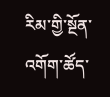རིམ་གྱི་སྔོན་འགོག་ཚོད་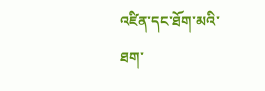འཛིན་དང་ཐོག་མའི་ཐག་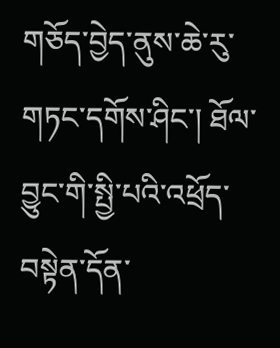གཅོད་བྱེད་ནུས་ཆེ་རུ་གཏང་དགོས་ཤིང་། ཐོལ་བྱུང་གི་སྤྱི་པའི་འཕྲོད་བསྟེན་དོན་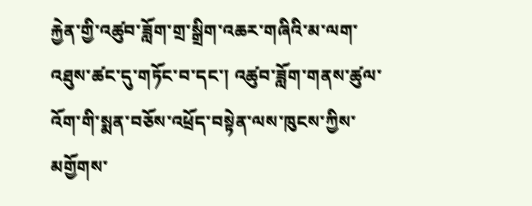རྐྱེན་གྱི་འཚུབ་ཟློག་གྲ་སྒྲིག་འཆར་གཞིའི་མ་ལག་འཐུས་ཚང་དུ་གཏོང་བ་དང་། འཚུབ་ཟློག་གནས་ཚུལ་འོག་གི་སྨན་བཅོས་འཕྲོད་བསྟེན་ལས་ཁུངས་ཀྱིས་མགྱོགས་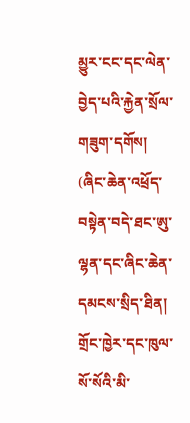མྱུར་ངང་དང་ལེན་བྱེད་པའི་རྐྱེན་སྲོལ་གཟུག་དགོས། (ཞིང་ཆེན་འཕྲོད་བསྟེན་བདེ་ཐང་ཨུ་ལྷན་དང་ཞིང་ཆེན་དམངས་སྲིད་ཐིན། གྲོང་ཁྱེར་དང་ཁུལ་སོ་སོའི་མི་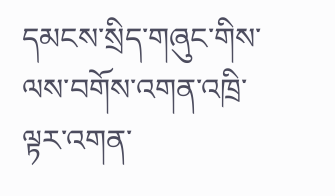དམངས་སྲིད་གཞུང་གིས་ལས་བགོས་འགན་འཁྲི་ལྟར་འགན་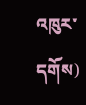འཁུར་དགོས)